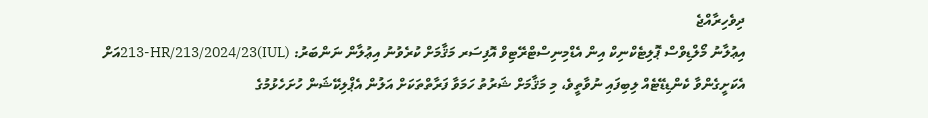ދިވެހިރާއްޖެ
އިޢުލާނު މޯލްޑިވްސް ޕޮލިޓެކްނިކް އިން އެޑްމިނިސްޓްރޭޓިވް އޮފިސަރ މަޤާމަށް ކުރެވުނު އިޢުލާން ނަންބަރު: (IUL)213-HR/213/2024/23އަށް އެކަށީގެންވާ ކެންޑިޑޭޓެއް ލިބިފައި ނުވާތީވެ، މި މަޤާމަށް ޝަރުތު ހަމަވާ ފަރާތްތަކަށް އަލުން އެޕްލިކޭޝަން ހުށަހެޅުމުގެ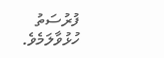ފުރުސަތު ހުޅުވާލަމެވެ.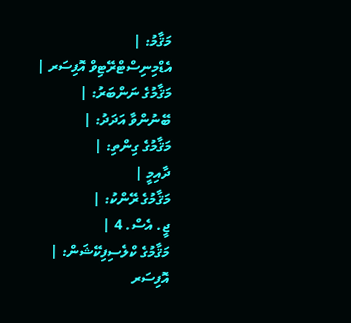މަޤާމު: |
އެޑްމިނިސްޓްރޭޓިވް އޮފިސަރ |
މަޤާމުގެ ނަންބަރު: |
ބޭނުންވާ އަދަދު: |
މަޤާމުގެ ގިންތި: |
ދާއިމީ |
މަޤާމުގެ ރޭންކު: |
ޖީ. އެސް. 4 |
މަޤާމުގެ ކްލެސިފިކޭޝަން: |
އޮފިސަރ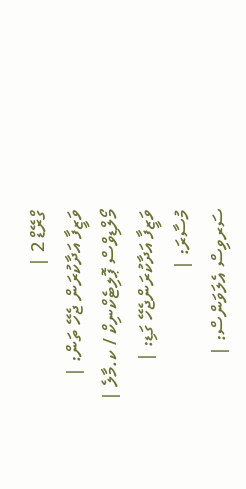ގްރޭޑް 2 |
ވަޒީފާ އަދާކުރަން ޖެހޭ ތަން: |
މޯލްޑިވްސް ޕޮލިޓެކްނިކް / ކ.މާލެ |
ވަޒީފާ އަދާކުރަންޖެހޭ ގަޑި: |
މުސާރަ: |
ސަރވިސް އެލަވަންސް: |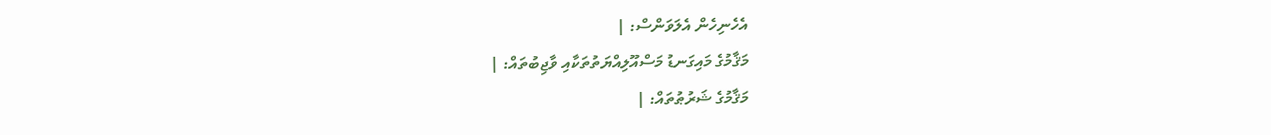އެހެނިހެން އެލަވަންސް: |
މަޤާމުގެ މައިގަނޑު މަސްއޫލިއްޔަތުތަކާއި ވާޖިބުތައް: |
މަޤާމުގެ ޝަރުޠުތައް: |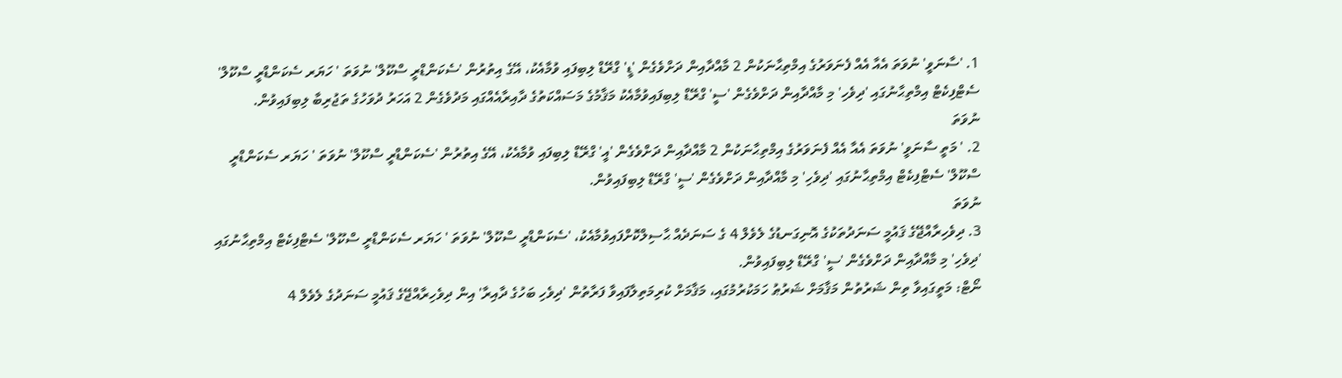1. 'ސާނަވީ' ނުވަތަ އެއާ އެއް ފެނަވަރުގެ އިމްތިޙާނަކުން 2 މާއްދާއިން ދަށްވެގެން 'ޑީ' ގްރޭޑް ލިބިފައި ވުމާއެކު، އޭގެ އިތުރުން 'ސެކަންޑްރީ ސްކޫލް' ނުވަތަ ' ހަޔަރ ސެކަންޑްރީ ސްކޫލް' ސެޓްފިކެޓް އިމްތިޙާނުގައި 'ދިވެހި' މި މާއްދާއިން ދަށްވެގެން 'ސީ' ގްރޭޑް ލިބިފައިވުމާއެކު މަޤާމުގެ މަސައްކަތުގެ ދާއިރާއެއްގައި މަދުވެގެން 2 އަހަރު ދުވަހުގެ ތަޖުރިބާ ލިބިފައިވުން.
ނުވަތަ
2. ' މަތީ ސާނަވީ' ނުވަތަ އެއާ އެއް ފެނަވަރުގެ އިމްތިޙާނަކުން 2 މާއްދާއިން ދަށްވެގެން 'އީ' ގްރޭޑް ލިބިފައި ވުމާއެކު، އޭގެ އިތުރުން 'ސެކަންޑްރީ ސްކޫލް' ނުވަތަ ' ހަޔަރ ސެކަންޑްރީ ސްކޫލް' ސެޓްފިކެޓް އިމްތިޙާނުގައި 'ދިވެހި' މި މާއްދާއިން ދަށްވެގެން 'ސީ' ގްރޭޑް ލިބިފައިވުން.
ނުވަތަ
3. ދިވެހިރާއްޖޭގެ ޤައުމީ ސަނަދުތަކުގެ އޮނިގަނޑުގެ ލެވެލް 4 ގެ ސަނަދެއް ޙާސިލްކޮށްފައިވުމާއެކު، 'ސެކަންޑްރީ ސްކޫލް' ނުވަތަ ' ހަޔަރ ސެކަންޑްރީ ސްކޫލް' ސެޓްފިކެޓް އިމްތިޙާނުގައި 'ދިވެހި' މި މާއްދާއިން ދަށްވެގެން 'ސީ' ގްރޭޑް ލިބިފައިވުން.
ނޯޓް: މަތީގައިވާ ތިން ޝަރުތުން މަޤާމަށް ޝަރުޠު ހަމަކުރުމުގައި، މަޤާމަށް ކުރިމަތިލާފައިވާ ފަރާތުން 'ދިވެހި ބަހުގެ ދާއިރާ' އިން ދިވެހިރާއްޖޭގެ ޤައުމީ ސަނަދުގެ ލެވެލް 4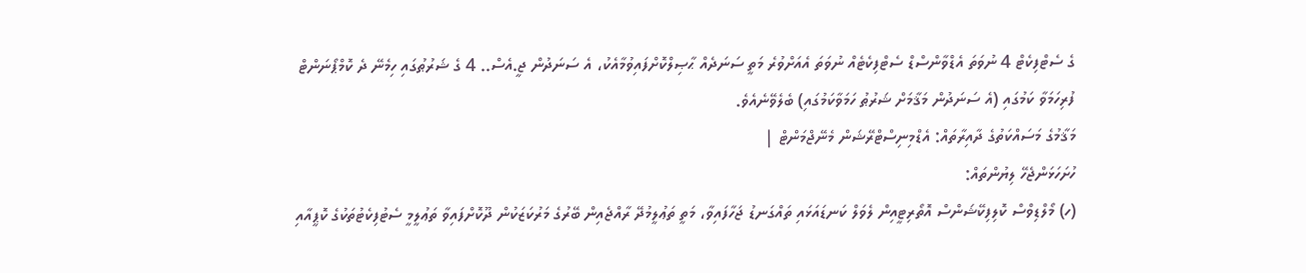ގެ ސެޓްފިކެޓް 4 ނުވަތަ އެޑްވާންސްޑް ސެޓްފިކެޓެއް ނުވަތަ އެއަށްވުރެ މަތީ ސަނަދެއް ޙާޞިލްކޮށްފައިވުމާއެކު، އެ ސަނަދުން ޖީ.އެސް.. 4 ގެ ޝަރުޠުގައި ހިމެނޭ ދެ ކޮމްޕޯނަންޓް ފުރިހަމަވާ ކަމުގައި (އެ ސަނަދުން މަޤާމަށް ޝަރުޠު ހަމަވާކަމުގައި) ބެލެވޭނެއެވެ.
މަޤާމުގެ މަސައްކަތުގެ ދާއިރާތައް: އެޑްމިނިސްޓްރޭޝަން މެނޭޖްމަންޓް |
ހުށަހަޅަންޖެހޭ ލިޔުންތައް:
(ހ) މޯލްޑިވްސް ކޮލިފިކޭޝަންސް އޮތޯރިޓީއިން ލެވަލް ކަނޑައަޅައި ތައްގަނޑު ޖަހާފައިވާ، މަތީ ތަޢުލީމުދޭ ރާއްޖެއިން ބޭރުގެ މަރުކަޒަކުން ދޫކޮށްފައިވާ ތަޢުލީމީ ސެޓުފިކެޓުތަކުގެ ކޮޕީއާއި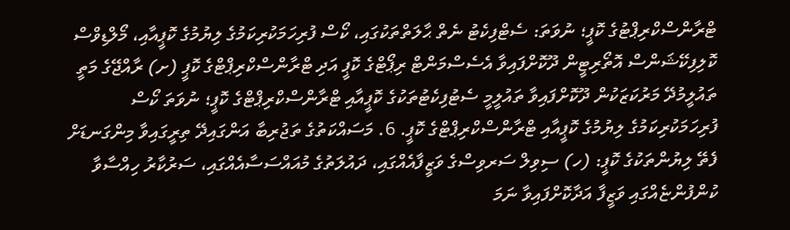ޓްރާންސްކްރިޕްޓުގެ ކޮޕީ؛ ނުވަތަ: ސެޓްފިކެޓު ނެތް ޙާލަތްތަކުގައި، ކޯސް ފުރިހަމަކުރިކަމުގެ ލިޔުމުގެ ކޮޕީއާއި، މޯލްޑިވްސް ކޮލިފިކޭޝަންސް އޮތޯރިޓީން ދޫކޮށްފައިވާ އެސެސްމަންޓް ރިޕޯޓްގެ ކޮޕީ އަދި ޓްރާންސްކްރިޕްޓްގެ ކޮޕީ (ށ) ރާއްޖޭގެ މަތީ ތައުލީމުދޭ މަރުކަޒަކުން ދޫކޮށްފައިވާ ތައުލީމީ ސެޓުފިކެޓުތަކުގެ ކޮޕީއާއި ޓްރާންސްކްރިޕްޓްގެ ކޮޕީ؛ ނުވަތަ ކޯސް ފުރިހަމަކުރިކަމުގެ ލިޔުމުގެ ކޮޕީއާއި ޓްރާންސްކްރިޕްޓްގެ ކޮޕީ. 6. މަސައްކަތުގެ ތަޖުރިބާ އަންގައިދޭ ތިރީގައިވާ މިންގަނޑަށް ފެތޭ ލިޔުންތަކުގެ ކޮޕީ: (ހ) ސިވިލް ސަރވިސްގެ ވަޒީފާއެއްގައި، ދައުލަތުގެ މުއައްސަސާއެއްގައި، ސަރުކާރު ހިއްސާވާ ކުންފުންޏެއްގައި ވަޒީފާ އަދާކޮށްފައިވާ ނަމަ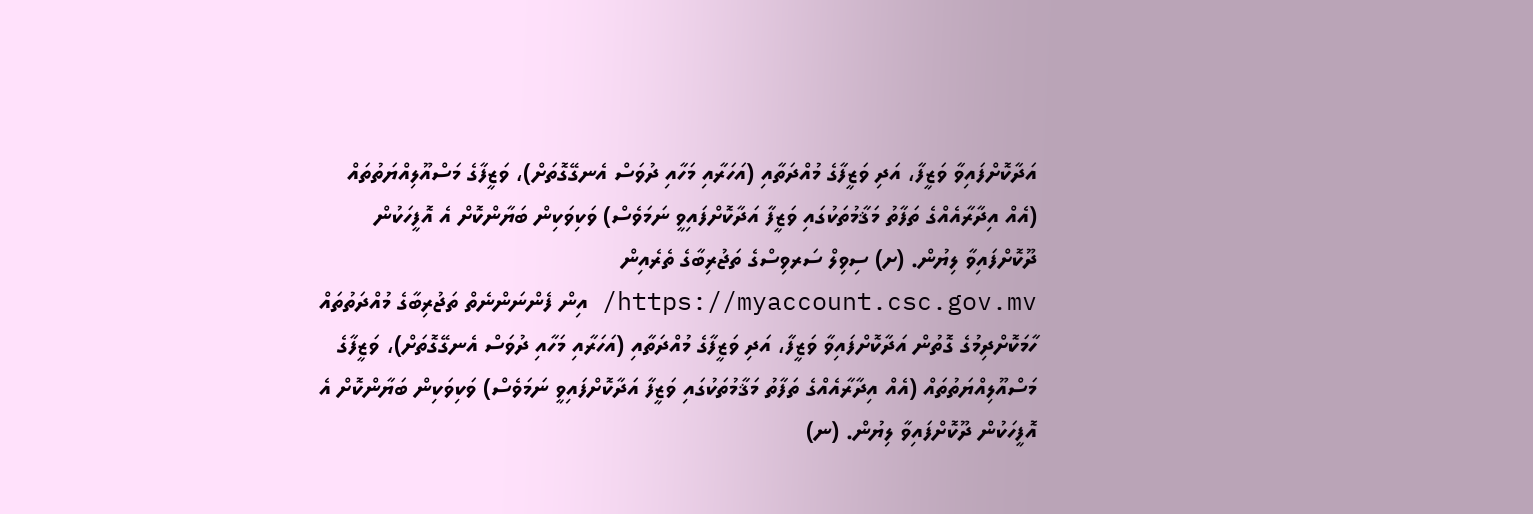އަދާކޮށްފައިވާ ވަޒީފާ، އަދި ވަޒީފާގެ މުއްދަތާއި (އަހަރާއި މަހާއި ދުވަސް އެނގޭގޮތަށް)، ވަޒީފާގެ މަސްއޫލިއްޔަތުތައް (އެއް އިދާރާއެއްގެ ތަފާތު މަޤާމުތަކުގައި ވަޒީފާ އަދާކޮށްފައިވީ ނަމަވެސް) ވަކިވަކިން ބަޔާންކޮށް އެ އޮފީހަކުން ދޫކޮށްފައިވާ ލިޔުން. (ށ) ސިވިލް ސަރވިސްގެ ތަޖުރިބާގެ ތެރެއިން https://myaccount.csc.gov.mv/ އިން ފެންނަންނެތް ތަޖުރިބާގެ މުއްދަތުތައް ހާމަކޮށްދިމުގެ ގޮތުން އަދާކޮށްފައިވާ ވަޒީފާ، އަދި ވަޒީފާގެ މުއްދަތާއި (އަހަރާއި މަހާއި ދުވަސް އެނގޭގޮތަށް)، ވަޒީފާގެ މަސްއޫލިއްޔަތުތައް (އެއް އިދާރާއެއްގެ ތަފާތު މަޤާމުތަކުގައި ވަޒީފާ އަދާކޮށްފައިވީ ނަމަވެސް) ވަކިވަކިން ބަޔާންކޮށް އެ އޮފީހަކުން ދޫކޮށްފައިވާ ލިޔުން. (ނ)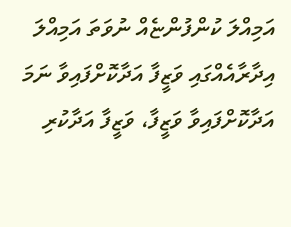އަމިއްލަ ކުންފުންޏެއް ނުވަތަ އަމިއްލަ އިދާރާއެއްގައި ވަޒީފާ އަދާކޮށްފައިވާ ނަމަ އަދާކޮށްފައިވާ ވަޒީފާ، ވަޒީފާ އަދާކުރި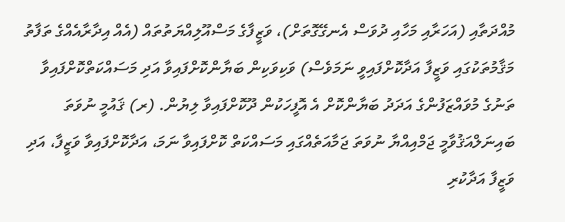މުއްދަތާއި (އަހަރާއި މަހާއި ދުވަސް އެނގޭގޮތަށް)، ވަޒީފާގެ މަސްއޫލިއްޔަތުތައް (އެއް އިދާރާއެއްގެ ތަފާތު މަޤާމުތަކުގައި ވަޒީފާ އަދާކޮށްފައިވީ ނަމަވެސް) ވަކިވަކިން ބަޔާންކޮށްފައިވާ އަދި މަސައްކަތްކޮށްފައިވާ ތަނުގެ މުވައްޒަފުންގެ އަދަދު ބަޔާންކޮށް އެ އޮފީހަކުން ދޫކޮށްފައިވާ ލިޔުން. (ރ) ޤައުމީ ނުވަތަ ބައިނަލްއަޤުވާމީ ޖަމްއިއްޔާ ނުވަތަ ޖަމާއަތެއްގައި މަސައްކަތް ކޮށްފައިވާ ނަމަ، އަދާކޮށްފައިވާ ވަޒީފާ، އަދި ވަޒީފާ އަދާކުރި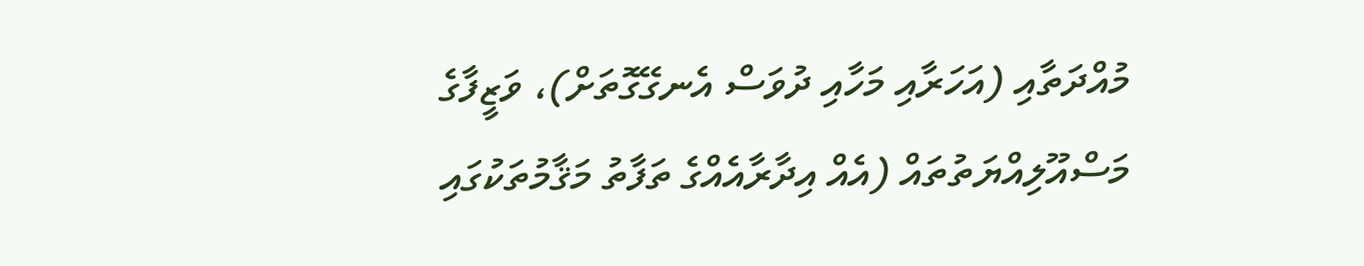މުއްދަތާއި (އަހަރާއި މަހާއި ދުވަސް އެނގޭގޮތަށް)، ވަޒީފާގެ މަސްއޫލިއްޔަތުތައް (އެއް އިދާރާއެއްގެ ތަފާތު މަޤާމުތަކުގައި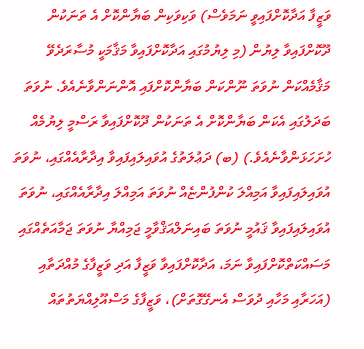ވަޒީފާ އަދާކޮށްފައިވީ ނަމަވެސް) ވަކިވަކިން ބަޔާންކޮށް އެ ތަނަކުން ދޫކޮށްފައިވާ ލިޔުން (މި ލިޔުމުގައި އަދާކޮށްފައިވާ މަޤާމަކީ މުސާރަދެވޭ މަޤާމެއްކަން ނުވަތަ ނޫންކަން ބަޔާންކޮށްފައި އޮންނަންވާނެއެވެ. ނުވަތަ ބަދަލުގައި އެކަން ބަޔާންކޮށް އެ ތަނަކުން ދޫކޮށްފައިވާ ރަސްމީ ލިޔުމެއް ހުށަހަޅަންވާނެއެވެ.) (ބ) ދަޢުލަތުގެ އުވައިލައިފައިވާ އިދާރާއެއްގައި، ނުވަތަ އުވައިލައިފައިވާ އަމިއްލަ ކުންފުންޏެއް ނުވަތަ އަމިއްލަ އިދާރާއެއްގައި، ނުވަތަ އުވައިލައިފައިވާ ޤައުމީ ނުވަތަ ބައިނަލްއަޤްވާމީ ޖަމިއްޔާ ނުވަތަ ޖަމާއަތެއްގައި މަސައްކަތްކޮށްފައިވާ ނަމަ، އަދާކޮށްފައިވާ ވަޒީފާ އަދި ވަޒީފާގެ މުއްދަތާއި (އަހަރާއި މަހާއި ދުވަސް އެނގޭގޮތަށް)، ވަޒީފާގެ މަސްއޫލިއްޔަތުތައް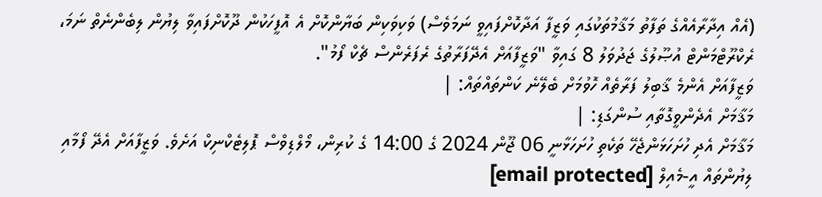(އެއް އިދާރާއެއްގެ ތަފާތު މަޤާމުތަކުގައި ވަޒީފާ އަދާކޮށްފައިވީ ނަމަވެސް) ވަކިވަކިން ބަޔާންކޮށް އެ އޮފީހަކުން ދޫކޮށްފައިވާ ލިޔުން ލިބެންނެތް ނަމަ، ރެކްރޫޓްމަންޓް އުޞޫލުގެ ޖަދުވަލު 8 ގައިވާ "ވަޒީފާއަށް އެދޭފަރާތުގެ ރެފަރެންސް ޗެކް ފޯމު".
ވަޒީފާއަށް އެންމެ ޤާބިލު ފަރާތެއް ހޮވުމަށް ބެލޭނެ ކަންތައްތައް: |
މަޤާމަށް އެދެންވީގޮތާއި ސުންގަޑި: |
މަޤާމަށް އެދި ހުށަހަޅަންޖެހޭ ތަކެތި ހުށަހަޅާނީ 06 ޖޫން 2024 ގެ 14:00 ގެ ކުރިން، މޯލްޑިވްސް ޕޮލިޓެކްނިކް އަށެވެ. ވަޒީފާއަށް އެދޭ ފޯމާއި ލިޔުންތައް އީ-މެއިލް [email protected]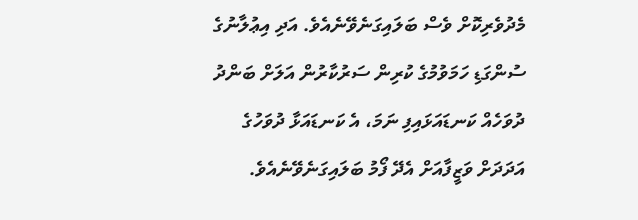މެދުވެރިކޮށް ވެސް ބަލައިގަނެވޭނެއެވެ. އަދި އިޢުލާނުގެ ސުންގަޑި ހަމަވުމުގެ ކުރިން ސަރުކާރުން އަލަށް ބަންދު ދުވަހެއް ކަނޑައަޅައިފި ނަމަ، އެ ކަނޑައަޅާ ދުވަހުގެ އަދަދަށް ވަޒީފާއަށް އެދޭ ފޯމު ބަލައިގަނެވޭނެއެވެ.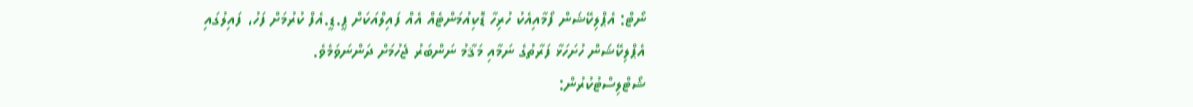ނޯޓް: އެޕްލިކޭޝަން ފޯމާއިއެކު ހުރިހާ ޑޮކިއުމަންޓެއް އެއް ފައިލްއަކަށް ޕީ.ޑީ.އެފް ކުރުމަށް ފަހު، ފައިލުގައި އެޕްލިކޭޝަން ހުށަހަޅާ ފަރާތުގެ ނަމާއި މަޤާމު ނަންބަރު ޖެހުމަށް ދަންނަވަމެވެ.
ޝޯޓްލިސްޓުކުރުން: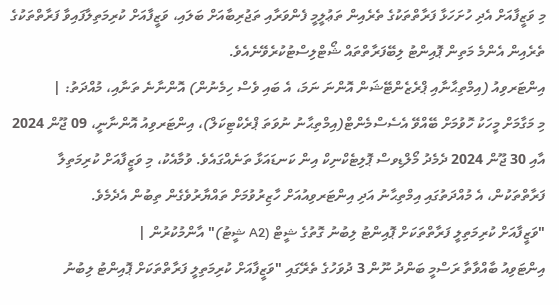މި ވަޒީފާއަށް އެދި ހުށަހަޅާ ފަރާތްތަކުގެ ތެރެއިން ތަޢުލީމީ ފެންވަރާއި ތަޖުރިބާއަށް ބަލައި، ވަޒީފާއަށް ކުރިމަތިލާފައިވާ ފަރާތްތަކުގެ ތެރެއިން އެންމެ މަތިން ޕޮއިންޓު ލިބޭފަރާތްތައް ޝޯޓްލިސްޓުކުރެވޭނެއެވެ.
އިންޓަރވިއު (އިމްތިޙާނާއި ޕްރެޒެންޓޭޝަން އޮންނަ ނަމަ، އެ ބައި ވެސް ހިމެނުން) އޮންނާނެ ތަނާއި، މުއްދަތު: |
މި މަގާމަށް މީހަކު ހޮވުމަށް ބޭއްވޭ އެސެސްމެންޓް(އިމްތިޙާނު ނުވަތަ ޕްރެކްޓިކަލް)، އިންޓަރވިއު އޮންނާނީ، 09 ޖޫން 2024 އާއި 30 ޖޫން 2024 ދެމެދު މޯލްޑިވސް ޕޮލިޓެކްނިކް އިން ކަނޑައަޅާ ތަނެއްގައެވެ. ވުމާއެކު، މި ވަޒީފާއަށް ކުރިމަތިލާ ފަރާތްތަކުން، އެ މުއްދަތުގައި އިމްތިޙާނު އަދި އިންޓަރވިއުއަށް ހާޒިރުވުމަށް ތައްޔާރުވެގެން ތިބުން އެދެމެވެ.
"ވަޒީފާއަށް ކުރިމަތިލީ ފަރާތްތަކަށް ޕޮއިންޓު ލިބުނު ގޮތުގެ ޝީޓް (A2 ޝީޓު)" އާންމުކުރުން |
އިންޓަވިއު ބާއްވާތާ ރަސްމީ ބަންދު ނޫން 3 ދުވަހުގެ ތެރޭގައި "ވަޒީފާއަށް ކުރިމަތިލީ ފަރާތްތަކަށް ޕޮއިންޓު ލިބުނު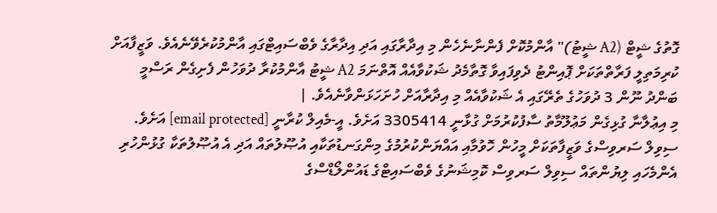ގޮތުގެ ޝީޓް (A2 ޝީޓު)" އާންމުކޮށް ފެންނާނެހެން މި އިދާރާގައި އަދި އިދާރާގެ ވެބްސައިޓްގައި އާންމުކުރެވޭނެއެވެ. ވަޒީފާއަށް ކުރިމަތިލީ ފަރާތްތަކަށް ޕޮއިންޓު ދެވިފައިވާ ގޮތާމެދު ޝަކުވާއެއް އޮތްނަމަ A2 ޝީޓު އާންމުކުރާ ދުވަހުން ފެށިގެން ރަސްމީ ބަންދު ނޫން 3 ދުވަހުގެ ތެރޭގައި އެ ޝަކުވާއެއް މި އިދާރާއަށް ހުށަހަޅަންވާނެއެވެ. |
މި އިޢުލާނާ ގުޅިގެން މަޢުލޫމާތު ސާފުކުރުމަށް ގުޅާނީ 3305414 އަށެވެ. އީ-މެއިލް ކުރާނީ [email protected] އަށެވެ. ސިވިލް ސަރވިސްގެ ވަޒީފާތަކަށް މީހުން ހޮވުމާއި އައްޔަންކުރުމުގެ މިންގަނޑުތަކާއި އުޞޫލުތައް އަދި އެ އުޞޫލުތަކާ ގުޅުންހުރި އެންމެހައި ލިޔުންތައް ސިވިލް ސަރވިސް ކޮމިޝަނުގެ ވެބްސައިޓްގެ ޑައުންލޯޑްސްގެ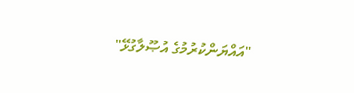"އައްޔަންކުރުމުގެ އުޞޫލާގުޅޭ"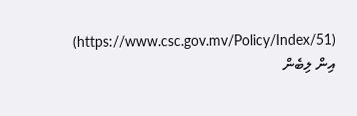(https://www.csc.gov.mv/Policy/Index/51) އިން ލިބެން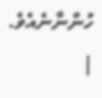ހުންނާނެއެވެ. |